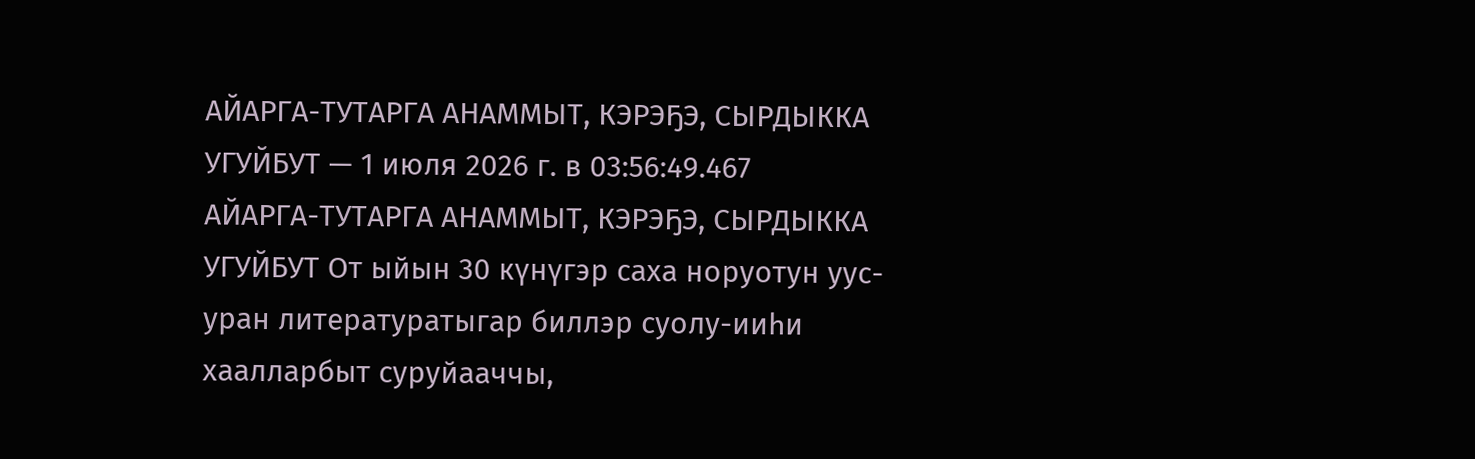АЙАРГА-ТУТАРГА АНАММЫТ, КЭРЭҔЭ, СЫРДЫККА УГУЙБУТ — 1 июля 2026 г. в 03:56:49.467
АЙАРГА-ТУТАРГА АНАММЫТ, КЭРЭҔЭ, СЫРДЫККА УГУЙБУТ От ыйын 30 күнүгэр саха норуотун уус-уран литературатыгар биллэр суолу-ииһи хаалларбыт суруйааччы,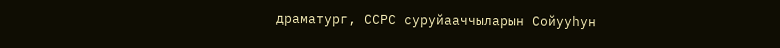драматург, ССРС суруйааччыларын Сойууһун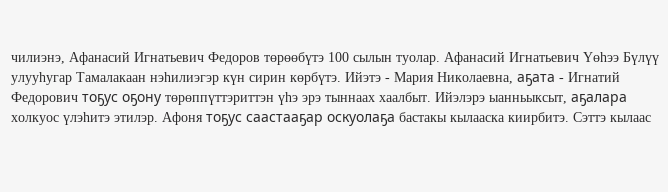чилиэнэ, Афанасий Игнатьевич Федоров төрөөбүтэ 100 сылын туолар. Афанасий Игнатьевич Үөһээ Бүлүү улууһугар Тамалакаан нэһилиэгэр күн сирин көрбүтэ. Ийэтэ - Мария Николаевна, аҕата - Игнатий Федорович тоҕус оҕону төрөппүттэриттэн үһэ эрэ тыннаах хаалбыт. Ийэлэрэ ыанньыксыт, аҕалара холкуос үлэһитэ этилэр. Афоня тоҕус саастааҕар оскуолаҕа бастакы кылааска киирбитэ. Сэттэ кылаас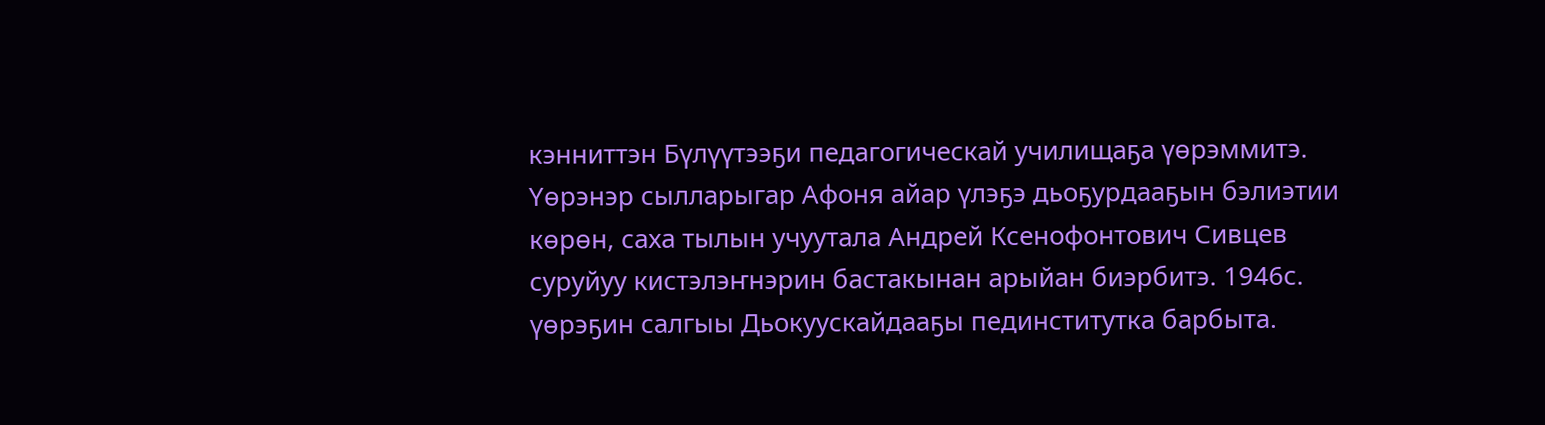кэнниттэн Бүлүүтээҕи педагогическай училищаҕа үөрэммитэ. Үөрэнэр сылларыгар Афоня айар үлэҕэ дьоҕурдааҕын бэлиэтии көрөн, саха тылын учуутала Андрей Ксенофонтович Сивцев суруйуу кистэлэҥнэрин бастакынан арыйан биэрбитэ. 1946с. үөрэҕин салгыы Дьокуускайдааҕы пединститутка барбыта.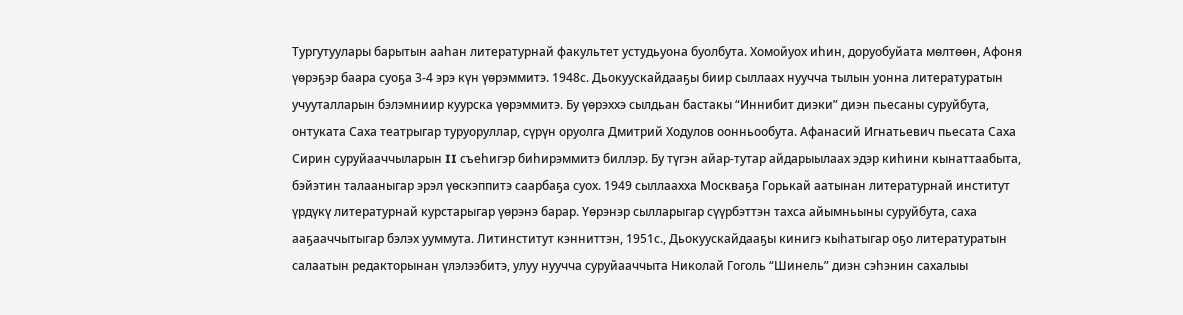Тургутуулары барытын ааһан литературнай факультет устудьуона буолбута. Хомойуох иһин, доруобуйата мөлтөөн, Афоня үөрэҕэр баара суоҕа 3-4 эрэ күн үөрэммитэ. 1948с. Дьокуускайдааҕы биир сыллаах нуучча тылын уонна литературатын учууталларын бэлэмниир куурска үөрэммитэ. Бу үөрэххэ сылдьан бастакы “Иннибит диэки” диэн пьесаны суруйбута, онтуката Саха театрыгар туруоруллар, сүрүн оруолга Дмитрий Ходулов оонньообута. Афанасий Игнатьевич пьесата Саха Сирин суруйааччыларын II съеһигэр биһирэммитэ биллэр. Бу түгэн айар-тутар айдарыылаах эдэр киһини кынаттаабыта, бэйэтин талааныгар эрэл үөскэппитэ саарбаҕа суох. 1949 сыллаахха Москваҕа Горькай аатынан литературнай институт үрдүкү литературнай курстарыгар үөрэнэ барар. Үөрэнэр сылларыгар сүүрбэттэн тахса айымньыны суруйбута, саха ааҕааччытыгар бэлэх ууммута. Литинститут кэнниттэн, 1951с., Дьокуускайдааҕы кинигэ кыһатыгар оҕо литературатын салаатын редакторынан үлэлээбитэ, улуу нуучча суруйааччыта Николай Гоголь “Шинель” диэн сэһэнин сахалыы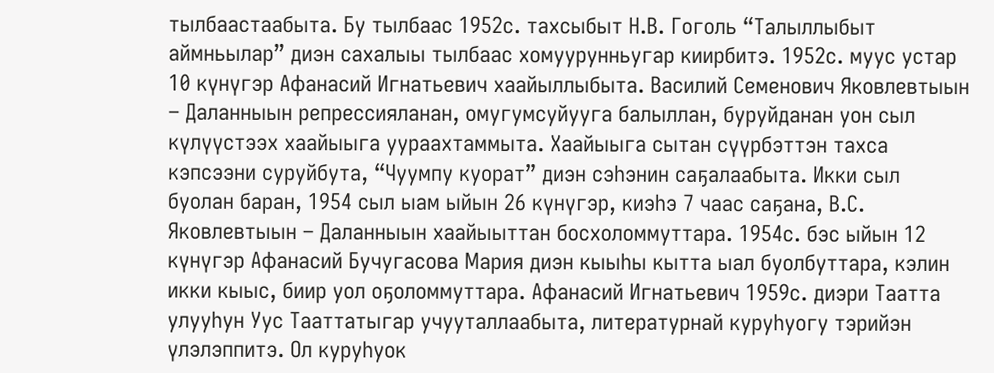тылбаастаабыта. Бу тылбаас 1952с. тахсыбыт Н.В. Гоголь “Талыллыбыт аймньылар” диэн сахалыы тылбаас хомуурунньугар киирбитэ. 1952с. муус устар 10 күнүгэр Афанасий Игнатьевич хаайыллыбыта. Василий Семенович Яковлевтыын – Даланныын репрессияланан, омугумсуйууга балыллан, буруйданан уон сыл күлүүстээх хаайыыга уураахтаммыта. Хаайыыга сытан сүүрбэттэн тахса кэпсээни суруйбута, “Чуумпу куорат” диэн сэһэнин саҕалаабыта. Икки сыл буолан баран, 1954 сыл ыам ыйын 26 күнүгэр, киэһэ 7 чаас саҕана, В.С. Яковлевтыын – Даланныын хаайыыттан босхоломмуттара. 1954с. бэс ыйын 12 күнүгэр Афанасий Бучугасова Мария диэн кыыһы кытта ыал буолбуттара, кэлин икки кыыс, биир уол оҕоломмуттара. Афанасий Игнатьевич 1959с. диэри Таатта улууһун Уус Тааттатыгар учууталлаабыта, литературнай куруһуогу тэрийэн үлэлэппитэ. Ол куруһуок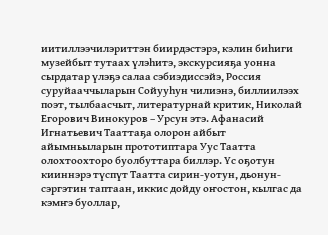иитиллээчилэриттэн биирдэстэрэ, кэлин биһиги музейбыт тутаах үлэһитэ, экскурсияҕа уонна сырдатар үлэҕэ салаа сэбиэдиссэйэ, Россия суруйааччыларын Сойууһун чилиэнэ, биллиилээх поэт, тылбаасчыт, литературнай критик, Николай Егорович Винокуров – Урсун этэ. Афанасий Игнатьевич Тааттаҕа олорон айбыт айымньыларын прототиптара Уус Таатта олохтоохторо буолбуттара биллэр. Үс оҕотун кииннэрэ түспүт Таатта сирин-уотун, дьонун-сэргэтин таптаан, иккис дойду оҥостон, кылгас да кэмҥэ буоллар,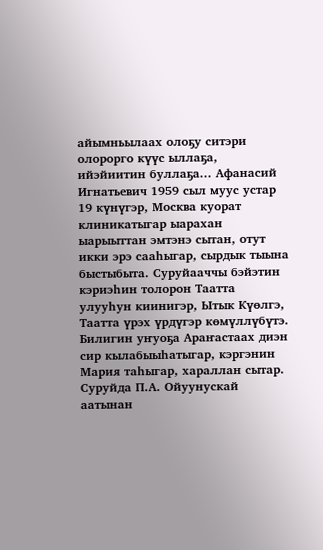айымньылаах олоҕу ситэри олорорго күүс ыллаҕа, ийэйиитин буллаҕа... Афанасий Игнатьевич 1959 сыл муус устар 19 күнүгэр, Москва куорат клиникатыгар ыарахан ыарыыттан эмтэнэ сытан, отут икки эрэ сааһыгар, сырдык тыына быстыбыта. Суруйааччы бэйэтин кэриэһин толорон Таатта улууһун киинигэр, Ытык Күөлгэ, Таатта үрэх үрдүгэр көмүллүбүтэ. Билигин уҥуоҕа Араҥастаах диэн сир кылабыыһатыгар, кэргэнин Мария таһыгар, хараллан сытар. Суруйда П.А. Ойуунускай аатынан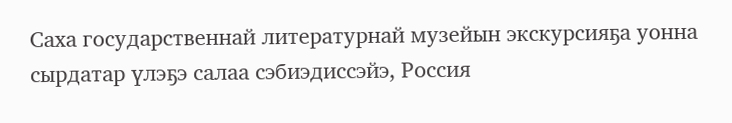Саха государственнай литературнай музейын экскурсияҕа уонна сырдатар үлэҕэ салаа сэбиэдиссэйэ, Россия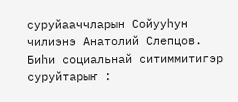суруйааччларын Сойууһун чилиэнэ Анатолий Слепцов. Биһи социальнай ситиммитигэр суруйтарыҥ :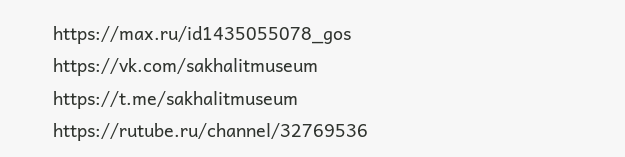https://max.ru/id1435055078_gos https://vk.com/sakhalitmuseum https://t.me/sakhalitmuseum https://rutube.ru/channel/32769536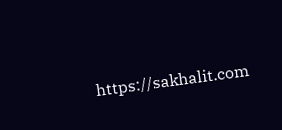https://sakhalit.com